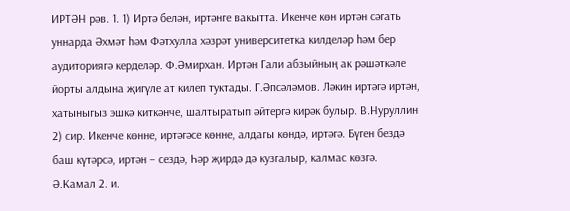ИРТӘН рәв. 1. 1) Иртә белән, иртәнге вакытта. Икенче көн иртән сәгать уннарда Әхмәт һәм Фәтхулла хәзрәт университетка килделәр һәм бер аудиториягә керделәр. Ф.Әмирхан. Иртән Гали абзыйның ак рәшәткәле йорты алдына җигүле ат килеп туктады. Г.Әпсәләмов. Ләкин иртәгә иртән, хатыныгыз эшкә киткәнче, шалтыратып әйтергә кирәк булыр. В.Нуруллин 2) сир. Икенче көнне, иртәгәсе көнне, алдагы көндә, иртәгә. Бүген бездә баш күтәрсә, иртән – сездә, Һәр җирдә дә кузгалыр, калмас көзгә. Ә.Камал 2. и.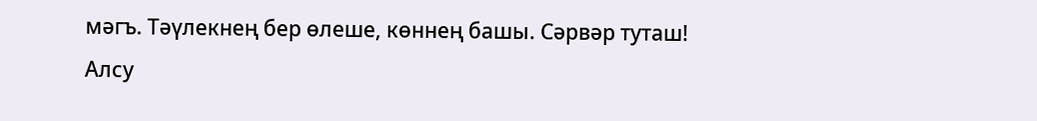мәгъ. Тәүлекнең бер өлеше, көннең башы. Сәрвәр туташ! Алсу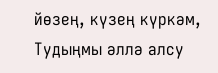йөзең, күзең күркәм, Тудыңмы әллә алсу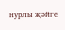нурлы җәйге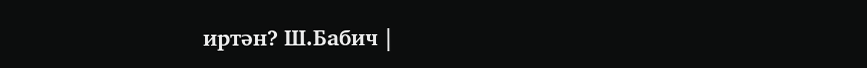иртән? Ш.Бабич |